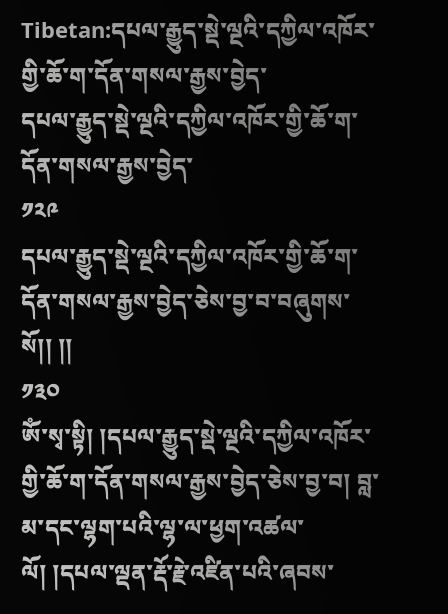Tibetan:དཔལ་རྒྱུད་སྡེ་ལྔའི་དཀྱིལ་འཁོར་གྱི་ཆོ་ག་དོན་གསལ་རྒྱས་བྱེད་
དཔལ་རྒྱུད་སྡེ་ལྔའི་དཀྱིལ་འཁོར་གྱི་ཆོ་ག་དོན་གསལ་རྒྱས་བྱེད་
༡༢༩
དཔལ་རྒྱུད་སྡེ་ལྔའི་དཀྱིལ་འཁོར་གྱི་ཆོ་ག་དོན་གསལ་རྒྱས་བྱེད་ཅེས་བྱ་བ་བཞུགས་སོ།། །།
༡༣༠
ༀ་སྭ་སྟི། །དཔལ་རྒྱུད་སྡེ་ལྔའི་དཀྱིལ་འཁོར་གྱི་ཆོ་ག་དོན་གསལ་རྒྱས་བྱེད་ཅེས་བྱ་བ། བླ་མ་དང་ལྷག་པའི་ལྷ་ལ་ཕྱག་འཚལ་ལོ། །དཔལ་ལྡན་རྡོ་རྗེ་འཛིན་པའི་ཞབས་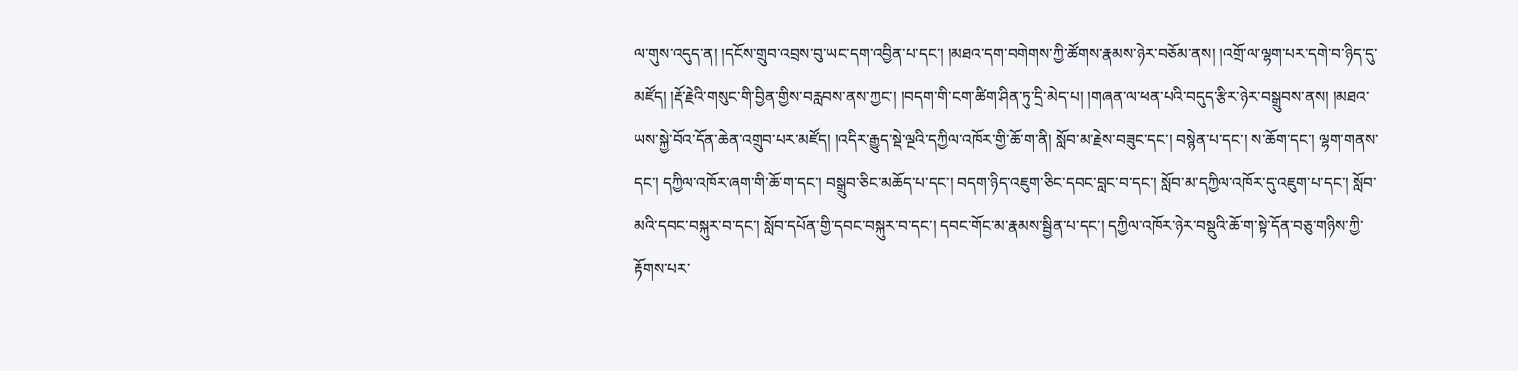ལ་གུས་འདུད་ན། །དངོས་གྲུབ་འབྲས་བུ་ཡང་དག་འབྱིན་པ་དང་། །མཐའ་དག་བགེགས་ཀྱི་ཚོགས་རྣམས་ཉེར་བཅོམ་ནས། །འགྲོ་ལ་ལྷག་པར་དགེ་བ་ཉིད་དུ་མཛོད། །རྡོ་རྗེའི་གསུང་གི་བྱིན་གྱིས་བརླབས་ནས་ཀྱང་། །བདག་གི་ངག་ཚིག་ཤིན་ཏུ་དྲི་མེད་པ། །གཞན་ལ་ཕན་པའི་བདུད་རྩིར་ཉེར་བསྒྲུབས་ནས། །མཐའ་ཡས་སྐྱེ་བོའ་དོན་ཆེན་འགྲུབ་པར་མཛོད། །འདིར་རྒྱུད་སྡེ་ལྔའི་དཀྱིལ་འཁོར་གྱི་ཆོ་ག་ནི། སློབ་མ་རྗེས་བཟུང་དང་། བསྙེན་པ་དང་། ས་ཆོག་དང་། ལྷག་གནས་དང་། དཀྱིལ་འཁོར་ཞག་གི་ཆོ་ག་དང་། བསྒྲུབ་ཅིང་མཆོད་པ་དང་། བདག་ཉིད་འཇུག་ཅིང་དབང་བླང་བ་དང་། སློབ་མ་དཀྱིལ་འཁོར་དུ་འཇུག་པ་དང་། སློབ་མའི་དབང་བསྐུར་བ་དང་། སློབ་དཔོན་གྱི་དབང་བསྐུར་བ་དང་། དབང་གོང་མ་རྣམས་སྦྱིན་པ་དང་། དཀྱིལ་འཁོར་ཉེར་བསྡུའི་ཆོ་ག་སྟེ་དོན་བཅུ་གཉིས་ཀྱི་རྟོགས་པར་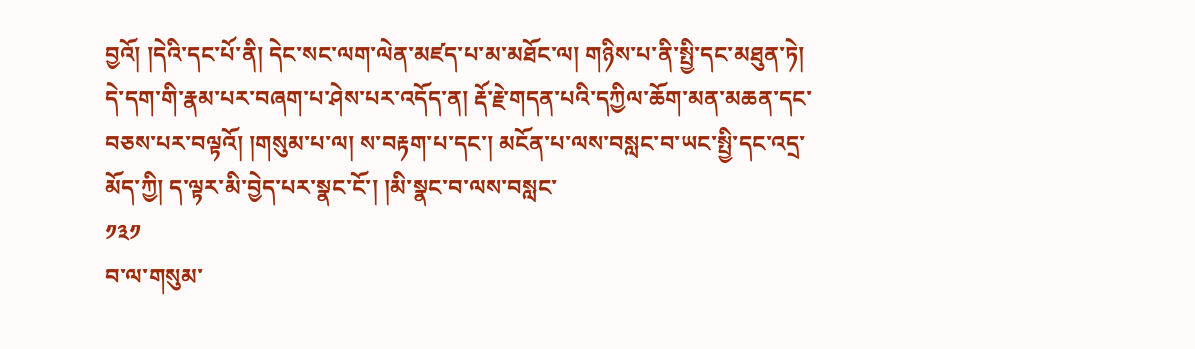བྱའོ། །དེའི་དང་པོ་ནི། དེང་སང་ལག་ལེན་མཛད་པ་མ་མཐོང་ལ། གཉིས་པ་ནི་སྤྱི་དང་མཐུན་ཏེ། དེ་དག་གི་རྣམ་པར་བཞག་པ་ཤེས་པར་འདོད་ན། རྡོ་རྗེ་གདན་པའི་དཀྱིལ་ཆོག་མན་མཆན་དང་བཅས་པར་བལྟའོ། །གསུམ་པ་ལ། ས་བརྟག་པ་དང་། མངོན་པ་ལས་བསླང་བ་ཡང་སྤྱི་དང་འདྲ་མོད་ཀྱི། ད་ལྟར་མི་བྱེད་པར་སྣང་ངོ་། །མི་སྣང་བ་ལས་བསླང་
༡༣༡
བ་ལ་གསུམ་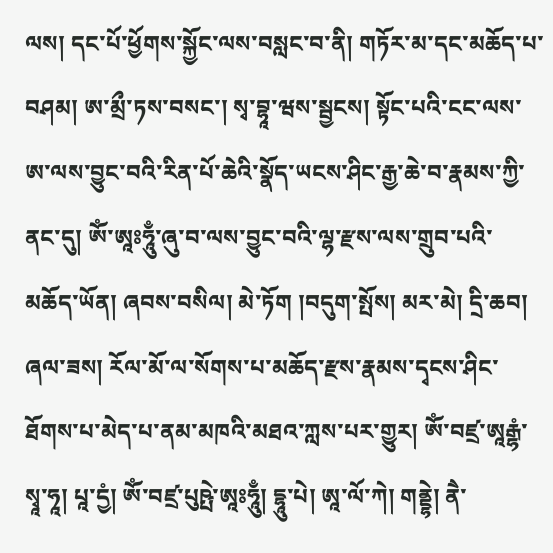ལས། དང་པོ་ཕྱོགས་སྐྱོང་ལས་བསླང་བ་ནི། གཏོར་མ་དང་མཆོད་པ་བཤམ། ཨ་མྲྀ་ཏས་བསང་། སྭ་བྷཱ་ཝས་སྦྱངས། སྟོང་པའི་ངང་ལས་ཨ་ལས་བྱུང་བའི་རིན་པོ་ཆེའི་སྣོད་ཡངས་ཤིང་རྒྱ་ཆེ་བ་རྣམས་ཀྱི་ནང་དུ། ༀ་ཨཱཿཧཱུྃ་ཞུ་བ་ལས་བྱུང་བའི་ལྷ་རྫས་ལས་གྲུབ་པའི་མཆོད་ཡོན། ཞབས་བསིལ། མེ་ཏོག །བདུག་སྤོས། མར་མེ། དྲི་ཆབ། ཞལ་ཟས། རོལ་མོ་ལ་སོགས་པ་མཆོད་རྫས་རྣམས་དྭངས་ཤིང་ཐོགས་པ་མེད་པ་ནམ་མཁའི་མཐའ་ཀླས་པར་གྱུར། ༀ་བཛྲ་ཨཱརྒྷཾ་སྭཱ་ཧཱ། པཱ་དྱཾ། ༀ་བཛྲ་པུཥྤེ་ཨཱཿཧཱུྃ། དྷཱུ་པེ། ཨཱ་ལོ་ཀེ། གནྡྷེ། ནཻ་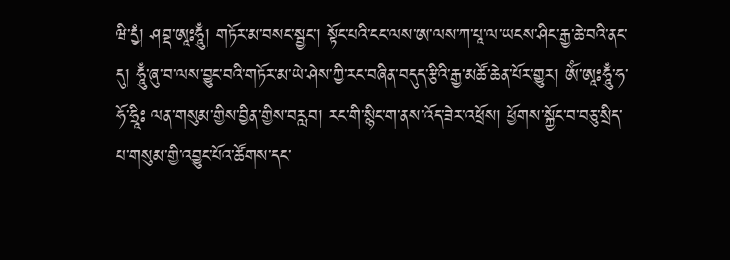ཝི་དྱཾ། ཤབྡ་ཨཱཿཧཱུྃ། གཏོར་མ་བསང་སྦྱང་། སྟོང་པའི་ངང་ལས་ཨ་ལས་ཀ་པཱ་ལ་ཡངས་ཤིང་རྒྱ་ཆེ་བའི་ནང་དུ། ཧཱུྃ་ཞུ་བ་ལས་བྱུང་བའི་གཏོར་མ་ཡེ་ཤེས་ཀྱི་རང་བཞིན་བདུད་རྩིའི་རྒྱ་མཚོ་ཆེན་པོར་གྱུར། ༀ་ཨཱཿཧཱུྃ་ཧ་ཧོ་ཧྲཱིཿ ལན་གསུམ་གྱིས་བྱིན་གྱིས་བརླབ། རང་གི་སྙིང་ག་ནས་འོད་ཟེར་འཕྲོས། ཕྱོགས་སྐྱོང་བ་བཅུ་སྲིད་པ་གསུམ་གྱི་འབྱུང་པོའ་ཚོགས་དང་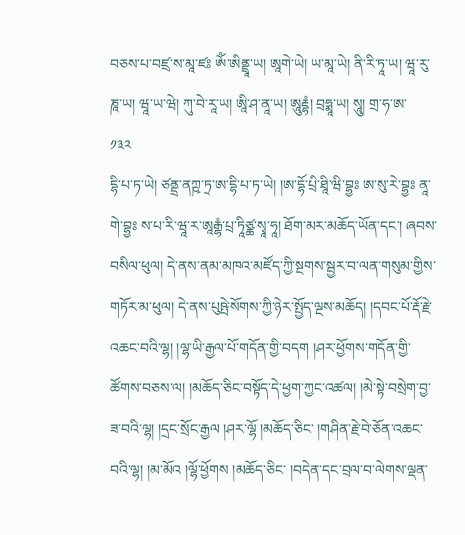བཅས་པ་བཛྲ་ས་མཱ་ཛཿ ༀ་ཨིནྡྲཱ་ཡ། ཨཱགེ་ཡེ། ཡ་མཱ་ཡེ། ནི་རི་ཏཱ་ཡ། ཝཱ་རུ་ཎཱ་ཡ། ཝཱ་ཡ་ཝེ། ཀུ་བེ་རཱ་ཡ། ཨཱི་ཤ་ནཱ་ཡ། ཨཱུརྡྷཾ། བྲཧྨཱ་ཡ། སཱུ། གྲ་ཧ་ཨ་
༡༣༢
དྷི་པ་ཏ་ཡེ། ཙནྡྲ་ནཀྵ་ཏྲ་ཨ་དྷི་པ་ཏ་ཡེ། །ཨ་དྷོ་པྲི་ཐཱི་ཝི་བྷྱཿ ཨ་སུ་རེ་བྷྱཿ ནཱ་གེ་བྷྱཿ ས་པ་རི་ཝཱ་ར་ཨཱརྒྷཾ་པྲ་ཏཱིཙྪ་སྭཱ་ཧཱ། ཐོག་མར་མཆོད་ཡོན་དང་། ཞབས་བསིལ་ཕུལ། དེ་ནས་ནམ་མཁའ་མཛོད་ཀྱི་སྔགས་སྦྱར་བ་ལན་གསུམ་གྱིས་གཏོར་མ་ཕུལ། དེ་ནས་པུཥྤེ་སོགས་ཀྱི་ཉེར་སྤྱོད་ལྔས་མཆོད། །དབང་པོ་རྡོ་རྗེ་འཆང་བའི་ལྷ། །ལྷ་ཡི་རྒྱལ་པོ་གདོན་གྱི་བདག །ཤར་ཕྱོགས་གདོན་གྱི་ཚོགས་བཅས་ལ། །མཆོད་ཅིང་བསྟོད་དེ་ཕྱག་ཀྱང་འཚལ། །མེ་སྟེ་བསྲེག་བྱ་ཟ་བའི་ལྷ། །དྲང་སྲོང་རྒྱལ །ཤར་ལྷོ །མཆོད་ཅིང་ །གཤིན་རྗེ་བེ་ཅོན་འཆང་བའི་ལྷ། །མ་མོའ །ལྷོ་ཕྱོགས །མཆོད་ཅིང་ །བདེན་དང་བྲལ་བ་ལེགས་ལྡན་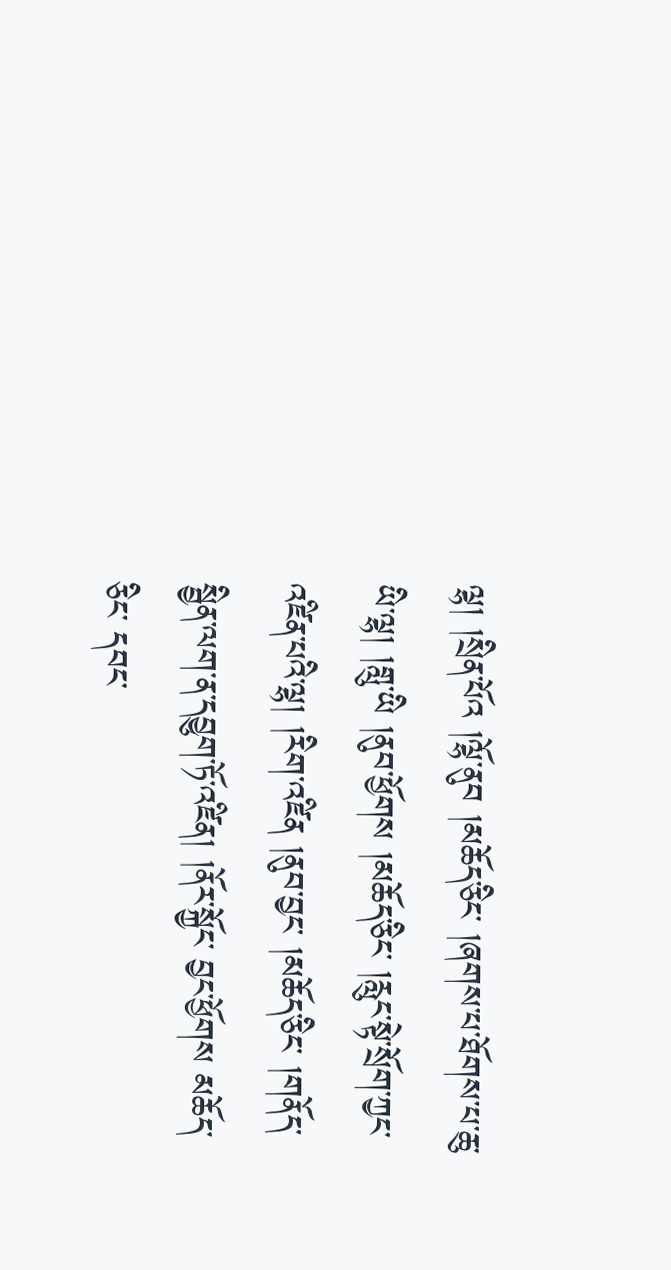ལྷ། །སྲིན་པོའ །ལྷོ་ནུབ །མཆོད་ཅིང་ །ཞགས་པ་ཐོགས་པ་ཆུ་ཡི་ལྷ། །གླུ་ཡི །ནུབ་ཕྱོགས །མཆོད་ཅིང་ །རླུང་སྟེ་སྲོག་ཀྱང་འཛིན་པའི་ལྷ། །རིག་འཛིན །ནུབ་བྱང་ །མཆོད་ཅིང་ །གནོད་སྦྱིན་ལག་ན་དབྱུག་ཏོ་འཛིན། །ནོར་སྐྱོང་ བྱང་ཕྱོགས མཆོད་ཅིང་ དབང་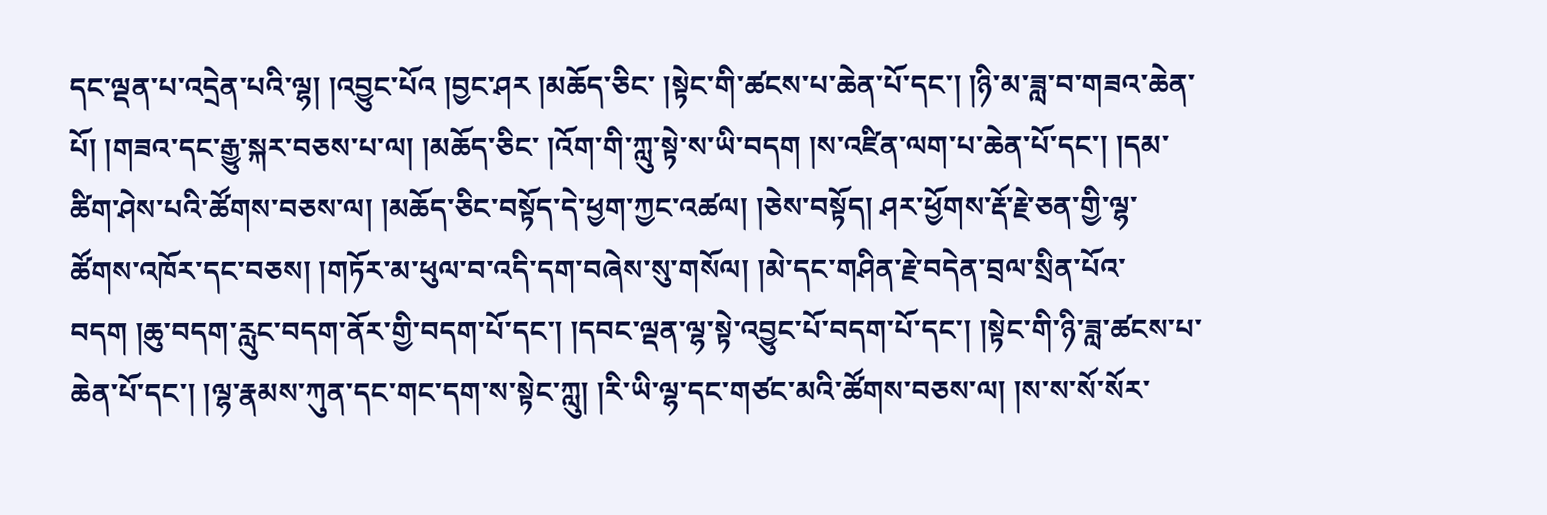དང་ལྡན་པ་འདྲེན་པའི་ལྷ། །འབྱུང་པོའ །བྱང་ཤར །མཆོད་ཅིང་ །སྟེང་གི་ཚངས་པ་ཆེན་པོ་དང་། །ཉི་མ་ཟླ་བ་གཟའ་ཆེན་པོ། །གཟའ་དང་རྒྱུ་སྐར་བཅས་པ་ལ། །མཆོད་ཅིང་ །འོག་གི་ཀླུ་སྟེ་ས་ཡི་བདག །ས་འཛིན་ལག་པ་ཆེན་པོ་དང་། །དམ་ཚིག་ཤེས་པའི་ཚོགས་བཅས་ལ། །མཆོད་ཅིང་བསྟོད་དེ་ཕྱག་ཀྱང་འཚལ། །ཅེས་བསྟོད། ཤར་ཕྱོགས་རྡོ་རྗེ་ཅན་གྱི་ལྷ་ཚོགས་འཁོར་དང་བཅས། །གཏོར་མ་ཕུལ་བ་འདི་དག་བཞེས་སུ་གསོལ། །མེ་དང་གཤིན་རྗེ་བདེན་བྲལ་སྲིན་པོའ་བདག །ཆུ་བདག་རླུང་བདག་ནོར་གྱི་བདག་པོ་དང་། །དབང་ལྡན་ལྷ་སྟེ་འབྱུང་པོ་བདག་པོ་དང་། །སྟེང་གི་ཉི་ཟླ་ཚངས་པ་ཆེན་པོ་དང་། །ལྷ་རྣམས་ཀུན་དང་གང་དག་ས་སྟེང་ཀླུ། །རི་ཡི་ལྷ་དང་གཙང་མའི་ཚོགས་བཅས་ལ། །ས་ས་སོ་སོར་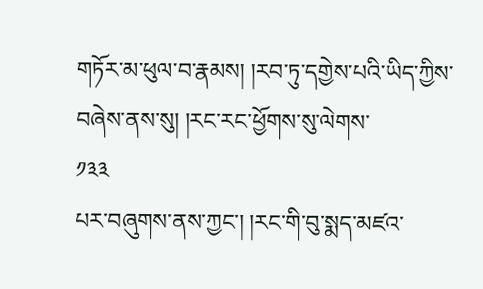གཏོར་མ་ཕུལ་བ་རྣམས། །རབ་ཏུ་དགྱེས་པའི་ཡིད་ཀྱིས་བཞེས་ནས་སུ། །རང་རང་ཕྱོགས་སུ་ལེགས་
༡༣༣
པར་བཞུགས་ནས་ཀྱང་། །རང་གི་བུ་སྨད་མཛའ་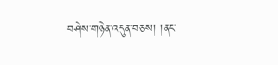བཤེས་གཉེན་འདུན་བཅས། །ནང་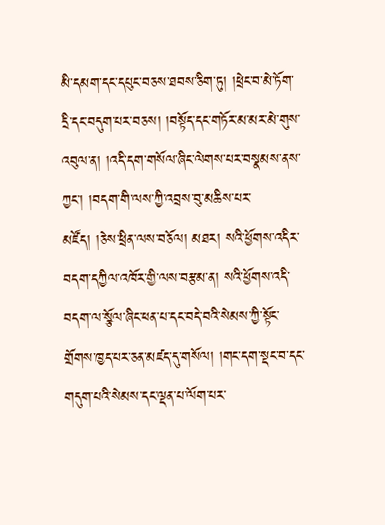མི་དམག་དང་དཔུང་བཅས་ཐབས་ཅིག་ཏུ། །ཕྲེང་བ་མེ་ཏོག་དྲི་དང་བདུག་པར་བཅས། །བསྟོད་དང་གཏོར་མ་མར་མེ་གུས་འབུལ་ན། །འདི་དག་གསོལ་ཞིང་ལེགས་པར་བསྣམས་ནས་ཀྱང་། །བདག་གི་ལས་ཀྱི་འབྲས་བུ་མཆིས་པར་མཛོད། །ཅེས་ཕྲིན་ལས་བཅོལ། མཐར། སའི་ཕྱོགས་འདིར་བདག་དཀྱིལ་འཁོར་གྱི་ལས་བརྩམ་ན། སའི་ཕྱོགས་འདི་བདག་ལ་སྩོལ་ཞིང་ཕན་པ་དང་བདེ་བའི་སེམས་ཀྱི་སྟོང་གྲོགས་ཁྱད་པར་ཅན་མཛད་དུ་གསོལ། །གང་དག་སྡང་བ་དང་གདུག་པའི་སེམས་དང་ལྡན་པ་ལོག་པར་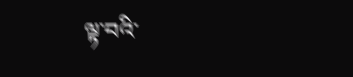ལྟ་བའི་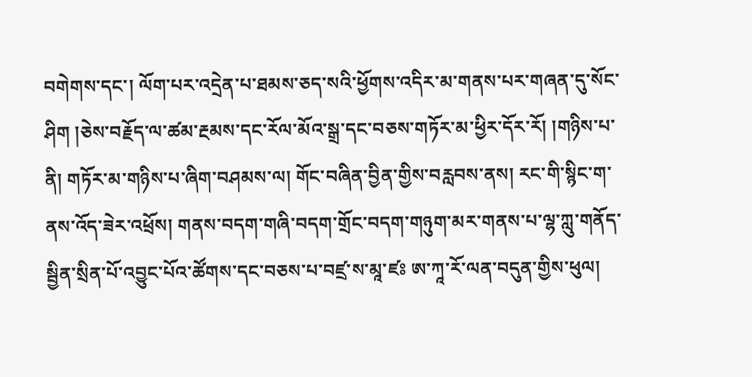བགེགས་དང་། ལོག་པར་འདྲེན་པ་ཐམས་ཅད་སའི་ཕྱོགས་འདིར་མ་གནས་པར་གཞན་དུ་སོང་ཤིག །ཅེས་བརྗོད་ལ་ཚམ་རྔམས་དང་རོལ་མོའ་སྒྲ་དང་བཅས་གཏོར་མ་ཕྱིར་དོར་རོ། །གཉིས་པ་ནི། གཏོར་མ་གཉིས་པ་ཞིག་བཤམས་ལ། གོང་བཞིན་བྱིན་གྱིས་བརླབས་ནས། རང་གི་སྙིང་ག་ནས་འོད་ཟེར་འཕྲོས། གནས་བདག་གཞི་བདག་གྲོང་བདག་གཉུག་མར་གནས་པ་ལྷ་ཀླུ་གནོད་སྦྱིན་སྲིན་པོ་འབྱུང་པོའ་ཚོགས་དང་བཅས་པ་བཛྲ་ས་མཱ་ཛཿ ཨ་ཀཱ་རོ་ལན་བདུན་གྱིས་ཕུལ།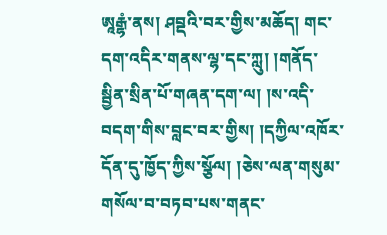ཨཱརྒྷཾ་ནས། ཤབྡའི་བར་གྱིས་མཆོད། གང་དག་འདིར་གནས་ལྷ་དང་ཀླུ། །གནོད་སྦྱིན་སྲིན་པོ་གཞན་དག་ལ། །ས་འདི་བདག་གིས་བླང་བར་གྱིས། །དཀྱིལ་འཁོར་དོན་དུ་ཁྱོད་ཀྱིས་སྩོལ། །ཅེས་ལན་གསུམ་གསོལ་བ་བཏབ་པས་གནང་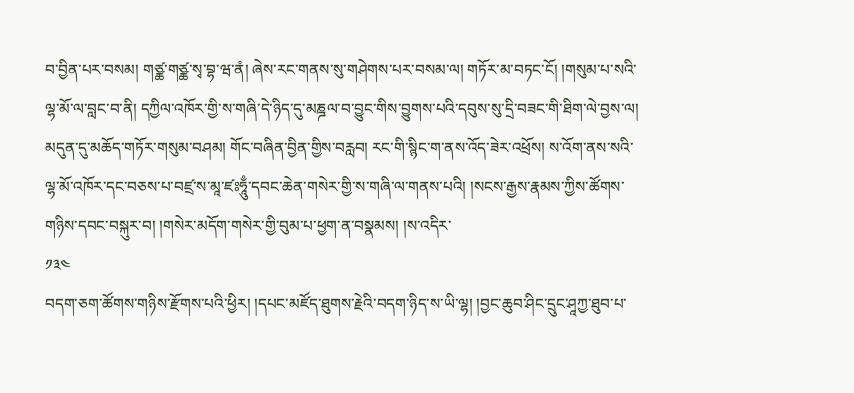བ་བྱིན་པར་བསམ། གཙྪ་གཙྪ་སྭ་བྷ་ཝ་ནཾ། ཞེས་རང་གནས་སུ་གཤེགས་པར་བསམ་ལ། གཏོར་མ་བཏང་ངོ། །གསུམ་པ་སའི་ལྷ་མོ་ལ་བླང་བ་ནི། དཀྱིལ་འཁོར་གྱི་ས་གཞི་དེ་ཉིད་དུ་མཎྜལ་བ་བྱུང་གིས་བྱུགས་པའི་དབུས་སུ་དྲི་བཟང་གི་ཐིག་ལེ་བྱས་ལ། མདུན་དུ་མཆོད་གཏོར་གསུམ་བཤམ། གོང་བཞིན་བྱིན་གྱིས་བརླབ། རང་གི་སྙིང་ག་ནས་འོད་ཟེར་འཕྲོས། ས་འོག་ནས་སའི་ལྷ་མོ་འཁོར་དང་བཅས་པ་བཛྲ་ས་མཱ་ཛཿཧཱུྃ་དབང་ཆེན་གསེར་གྱི་ས་གཞི་ལ་གནས་པའི། །སངས་རྒྱས་རྣམས་ཀྱིས་ཚོགས་གཉིས་དབང་བསྐུར་བ། །གསེར་མདོག་གསེར་གྱི་བུམ་པ་ཕྱག་ན་བསྣམས། །ས་འདིར་
༡༣༤
བདག་ཅག་ཚོགས་གཉིས་རྫོགས་པའི་ཕྱིར། །དཔང་མཛོད་ཐུགས་རྗེའི་བདག་ཉིད་ས་ཡི་ལྷ། །བྱང་ཆུབ་ཤིང་དྲུང་ཤཱཀྱ་ཐུབ་པ་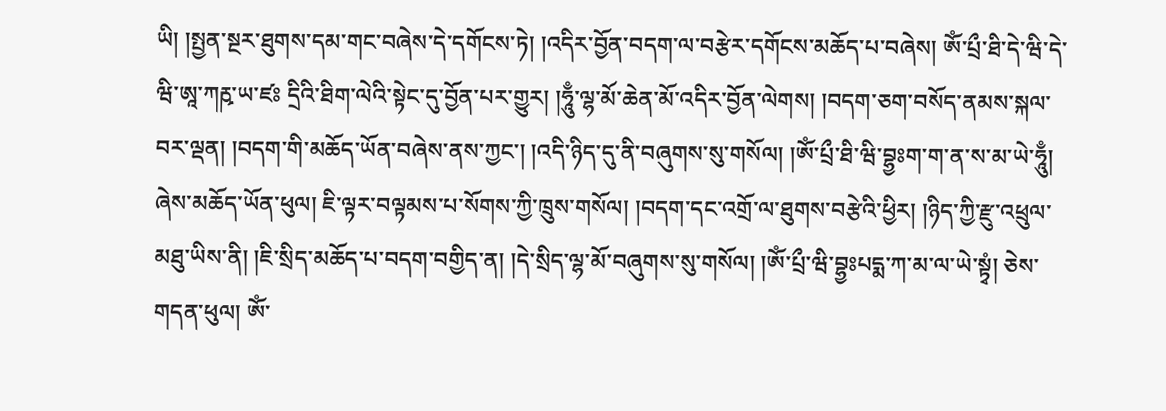ཡི། །སྤྱན་སྔར་ཐུགས་དམ་གང་བཞེས་དེ་དགོངས་ཏེ། །འདིར་བྱོན་བདག་ལ་བརྩེར་དགོངས་མཆོད་པ་བཞེས། ༀ་པྲྀ་ཐི་དེ་ཝི་དེ་ཝི་ཨཱ་ཀརྵ་ཡ་ཛཿ དྲིའི་ཐིག་ལེའི་སྟེང་དུ་བྱོན་པར་གྱུར། །ཧཱུྃ་ལྷ་མོ་ཆེན་མོ་འདིར་བྱོན་ལེགས། །བདག་ཅག་བསོད་ནམས་སྐལ་བར་ལྡན། །བདག་གི་མཆོད་ཡོན་བཞེས་ནས་ཀྱང་། །འདི་ཉིད་དུ་ནི་བཞུགས་སུ་གསོལ། །ༀ་པྲྀ་ཐི་ཝི་བྷྱཿག་ག་ན་ས་མ་ཡེ་ཧཱུྃ། ཞེས་མཆོད་ཡོན་ཕུལ། ཇི་ལྟར་བལྟམས་པ་སོགས་ཀྱི་ཁྲུས་གསོལ། །བདག་དང་འགྲོ་ལ་ཐུགས་བརྩེའི་ཕྱིར། །ཉིད་ཀྱི་རྫུ་འཕྲུལ་མཐུ་ཡིས་ནི། །ཇི་སྲིད་མཆོད་པ་བདག་བགྱིད་ན། །དེ་སྲིད་ལྷ་མོ་བཞུགས་སུ་གསོལ། །ༀ་པྲྀ་ཝི་བྷྱཿཔདྨ་ཀ་མ་ལ་ཡེ་སྟྭཾ། ཅེས་གདན་ཕུལ། ༀ་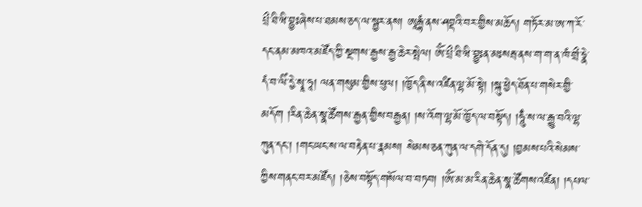པྲྀ་ཐི་ཝི་བྷྱཿཞེས་པ་ཐམས་ཅད་ལ་སྦྱར་ནས། ཨཱརྒྷཾ་ནས་ཤབྡའི་བར་གྱིས་མཆོད། གཏོར་མ་ཨ་ཀ་རོ་དང་ནམ་མཁའ་མཛོད་ཀྱི་སྔགས་རྒྱས་རྒྱ་ཆེར་སྤེལ། ༀ་པྲྀ་ཐི་ཝི་བྷྱཿན་མཿསརྦ་ནས་ག་ག་ན་ཁཾ་གྲྀ་ཧྣེ་དཾ་བ་ལིཾ་དྱེ་སྭཱ་ཧཱ། ལན་གསུམ་གྱིས་ཕུལ། །ཁྱོད་ནི་ས་འཛིན་ལྷ་མོ་སྟེ། །སྐུ་ཕྱེད་ཐོན་པ་གསེར་གྱི་མདོག །རིན་ཆེན་སྣ་ཚོགས་རྒྱན་གྱིས་བརྒྱན། །ས་འོག་ལྷ་མོ་ཁྱོད་ལ་བསྟོད། །ཧཱུྃ་ས་ལ་རྒྱུ་བའི་ལྷ་ཀུན་དང་། །གང་ཡང་ས་ལ་བརྟེན་པ་རྣམས། སེམས་ཅན་ཀུན་ལ་དགེ་དོན་དུ། །བྱམས་པའི་སེམས་ཀྱིས་གནང་བར་མཛོད། །ཅེས་བསྟོད་གསོལ་བ་བཏབ། །ༀ་མ་མ་རིན་ཆེན་སྣ་ཚོགས་འཛིན། །དཔལ་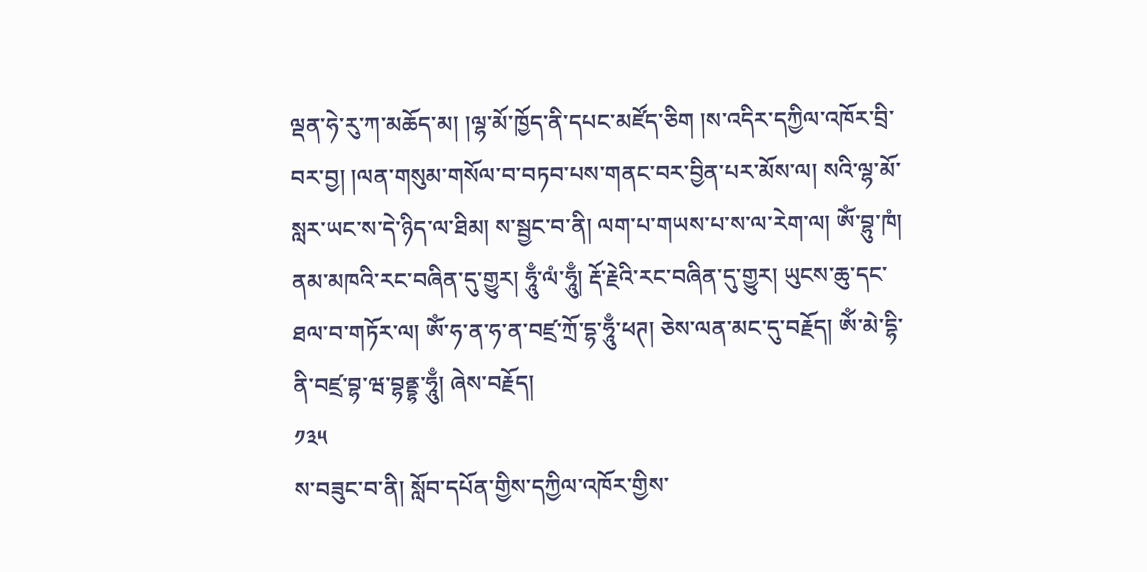ལྡན་ཧེ་རུ་ཀ་མཆོད་མ། །ལྷ་མོ་ཁྱོད་ནི་དཔང་མཛོད་ཅིག །ས་འདིར་དཀྱིལ་འཁོར་བྲི་བར་བྱ། །ལན་གསུམ་གསོལ་བ་བཏབ་པས་གནང་བར་བྱིན་པར་མོས་ལ། སའི་ལྷ་མོ་སླར་ཡང་ས་དེ་ཉིད་ལ་ཐིམ། ས་སྦྱང་བ་ནི། ལག་པ་གཡས་པ་ས་ལ་རེག་ལ། ༀ་བྷུ་ཁཾ། ནམ་མཁའི་རང་བཞིན་དུ་གྱུར། ཧཱུྃ་ལཾ་ཧཱུྃ། རྡོ་རྗེའི་རང་བཞིན་དུ་གྱུར། ཡུངས་ཆུ་དང་ཐལ་བ་གཏོར་ལ། ༀ་ཧ་ན་ཧ་ན་བཛྲ་ཀྲོ་དྷ་ཧཱུྃ་ཕཊ། ཅེས་ལན་མང་དུ་བརྗོད། ༀ་མེ་དྷི་ནི་བཛྲ་བྷ་ཝ་བྷནྡྷ་ཧཱུྃ། ཞེས་བརྗོད།
༡༣༥
ས་བཟུང་བ་ནི། སློབ་དཔོན་གྱིས་དཀྱིལ་འཁོར་གྱིས་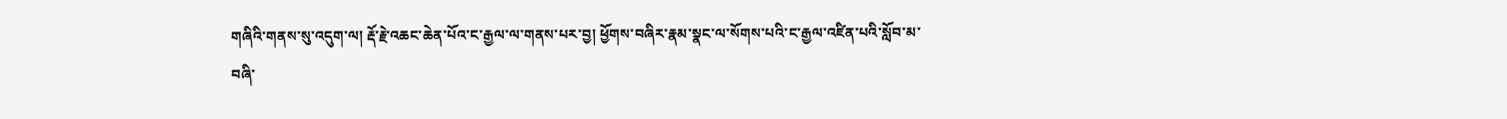གཞིའི་གནས་སུ་འདུག་ལ། རྡོ་རྗེ་འཆང་ཆེན་པོའ་ང་རྒྱལ་ལ་གནས་པར་བྱ། ཕྱོགས་བཞིར་རྣམ་སྣང་ལ་སོགས་པའི་ང་རྒྱལ་འཛིན་པའི་སློབ་མ་བཞི་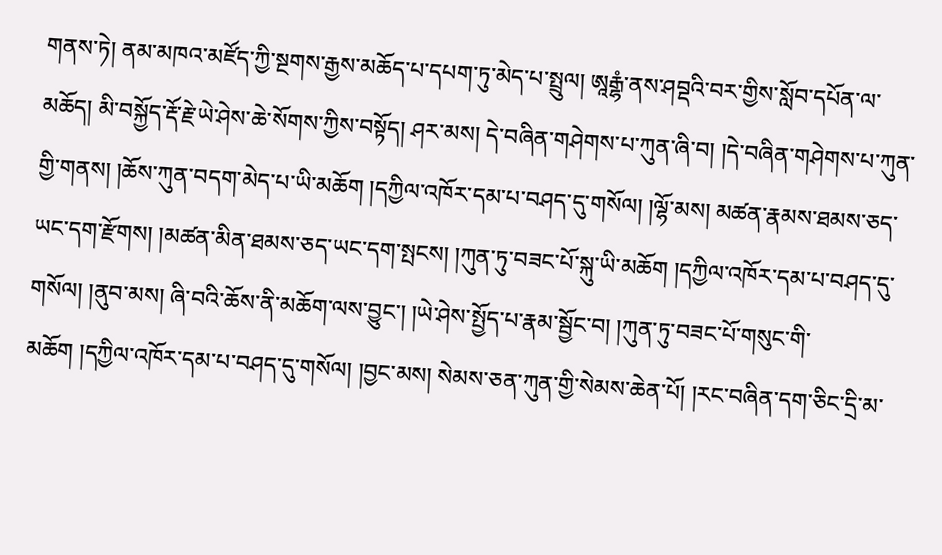གནས་ཏེ། ནམ་མཁའ་མཛོད་ཀྱི་སྔགས་རྒྱས་མཆོད་པ་དཔག་ཏུ་མེད་པ་སྤྲུལ། ཨཱརྒྷཾ་ནས་ཤབྡའི་བར་གྱིས་སློབ་དཔོན་ལ་མཆོད། མི་བསྐྱོད་རྡོ་རྗེ་ཡེ་ཤེས་ཆེ་སོགས་ཀྱིས་བསྟོད། ཤར་མས། དེ་བཞིན་གཤེགས་པ་ཀུན་ཞི་བ། །དེ་བཞིན་གཤེགས་པ་ཀུན་གྱི་གནས། །ཆོས་ཀུན་བདག་མེད་པ་ཡི་མཆོག །དཀྱིལ་འཁོར་དམ་པ་བཤད་དུ་གསོལ། །ལྷོ་མས། མཚན་རྣམས་ཐམས་ཅད་ཡང་དག་རྫོགས། །མཚན་མིན་ཐམས་ཅད་ཡང་དག་སྤངས། །ཀུན་ཏུ་བཟང་པོ་སྐུ་ཡི་མཆོག །དཀྱིལ་འཁོར་དམ་པ་བཤད་དུ་གསོལ། །ནུབ་མས། ཞི་བའི་ཆོས་ནི་མཆོག་ལས་བྱུང་། །ཡེ་ཤེས་སྤྱོད་པ་རྣམ་སྦྱོང་བ། །ཀུན་ཏུ་བཟང་པོ་གསུང་གི་མཆོག །དཀྱིལ་འཁོར་དམ་པ་བཤད་དུ་གསོལ། །བྱང་མས། སེམས་ཅན་ཀུན་གྱི་སེམས་ཆེན་པོ། །རང་བཞིན་དག་ཅིང་དྲི་མ་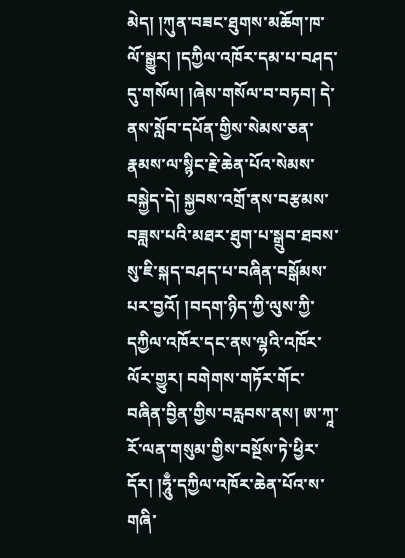མེད། །ཀུན་བཟང་ཐུགས་མཆོག་ཁ་ལོ་སྒྱུར། །དཀྱིལ་འཁོར་དམ་པ་བཤད་དུ་གསོལ། །ཞེས་གསོལ་བ་བཏབ། དེ་ནས་སློབ་དཔོན་གྱིས་སེམས་ཅན་རྣམས་ལ་སྙིང་རྗེ་ཆེན་པོའ་སེམས་བསྐྱེད་དེ། སྐྱབས་འགྲོ་ནས་བརྩམས་བཟླས་པའི་མཐར་ཐུག་པ་སྒྲུབ་ཐབས་སུ་ཇི་སྐད་བཤད་པ་བཞིན་བསྒོམས་པར་བྱའོ། །བདག་ཉིད་ཀྱི་ལུས་ཀྱི་དཀྱིལ་འཁོར་དང་ནས་ལྷའི་འཁོར་ལོར་གྱུར། བགེགས་གཏོར་གོང་བཞིན་བྱིན་གྱིས་བརླབས་ནས། ཨ་ཀཱ་རོ་ལན་གསུམ་གྱིས་བསྔོས་ཏེ་ཕྱིར་དོར། །ཧཱུྃ་དཀྱིལ་འཁོར་ཆེན་པོའ་ས་གཞི་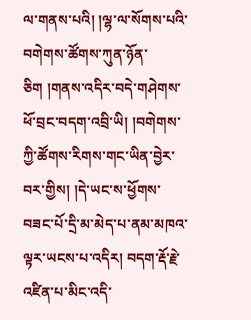ལ་གནས་པའི། །ལྷ་ལ་སོགས་པའི་བགེགས་ཚོགས་ཀུན་ཉོན་ཅིག །གནས་འདིར་བདེ་གཤེགས་ཕོ་བྲང་བདག་འབྲི་ཡི། །བགེགས་ཀྱི་ཚོགས་རིགས་གང་ཡིན་བྱེར་བར་གྱིས། །དེ་ཡང་ས་ཕྱོགས་བཟང་པོ་དྲི་མ་མེད་པ་ནམ་མཁའ་ལྟར་ཡངས་པ་འདིར། བདག་རྡོ་རྗེ་འཛིན་པ་མིང་འདི་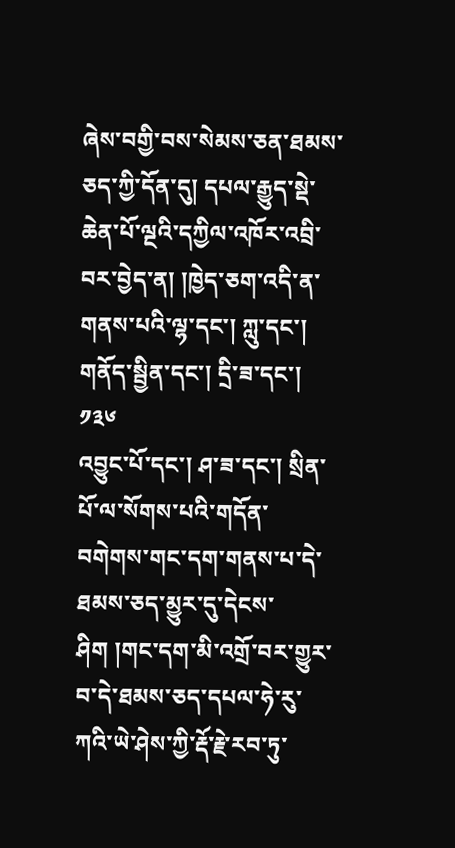ཞེས་བགྱི་བས་སེམས་ཅན་ཐམས་ཅད་ཀྱི་དོན་དུ། དཔལ་རྒྱུད་སྡེ་ཆེན་པོ་ལྔའི་དཀྱིལ་འཁོར་འབྲི་བར་བྱེད་ན། །ཁྱེད་ཅག་འདི་ན་གནས་པའི་ལྷ་དང་། ཀླུ་དང་། གནོད་སྦྱིན་དང་། དྲི་ཟ་དང་།
༡༣༦
འབྱུང་པོ་དང་། ཤ་ཟ་དང་། སྲིན་པོ་ལ་སོགས་པའི་གདོན་བགེགས་གང་དག་གནས་པ་དེ་ཐམས་ཅད་མྱུར་དུ་དེངས་ཤིག །གང་དག་མི་འགྲོ་བར་གྱུར་བ་དེ་ཐམས་ཅད་དཔལ་ཧེ་རུ་ཀའི་ཡེ་ཤེས་ཀྱི་རྡོ་རྗེ་རབ་ཏུ་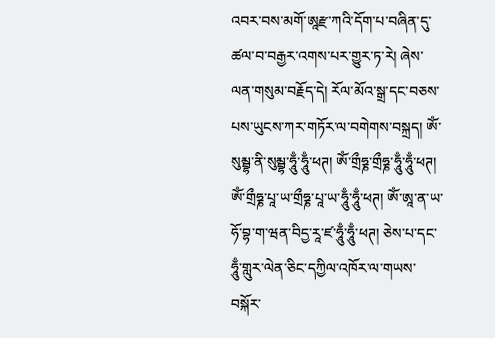འབར་བས་མགོ་ཨཱརྫ་ཀའི་དོག་པ་བཞིན་དུ་ཚལ་བ་བརྒྱར་འགས་པར་གྱུར་ཏ་རེ། ཞེས་ལན་གསུམ་བརྗོད་དེ། རོལ་མོའ་སྒྲ་དང་བཅས་པས་ཡུངས་ཀར་གཏོར་ལ་བགེགས་བསྐྲད། ༀ་སུམྦྷ་ནི་སུམྦྷ་ཧཱུྃ་ཧཱུྃ་ཕཊ། ༀ་གྲྀཧྞ་གྲྀཧྞ་ཧཱུྃ་ཧཱུྃ་ཕཊ། ༀ་གྲྀཧྞ་པཱ་ཡ་གྲྀཧྞ་པཱ་ཡ་ཧཱུྃ་ཧཱུྃ་ཕཊ། ༀ་ཨཱ་ན་ཡ་ཧོ་བྷ་ག་ཝན་བིདྱ་རཱ་ཛ་ཧཱུྃ་ཧཱུྃ་ཕཊ། ཅེས་པ་དང་ཧཱུྃ་གླུར་ལེན་ཅིང་དཀྱིལ་འཁོར་ལ་གཡས་བསྐོར་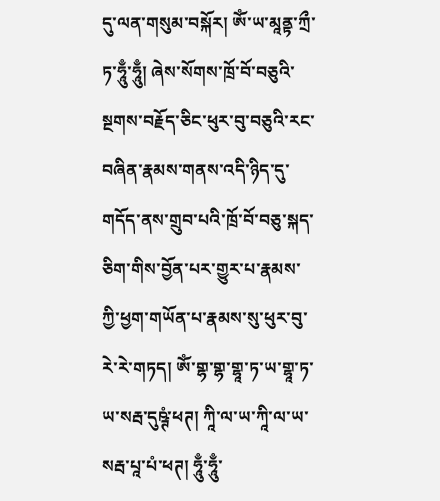དུ་ལན་གསུམ་བསྐོར། ༀ་ཡ་མཱནྟ་ཀྲྀ་ཏ་ཧཱུྃ་ཧཱུྃ། ཞེས་སོགས་ཁྲོ་བོ་བཅུའི་སྔགས་བརྗོད་ཅིང་ཕུར་བུ་བཅུའི་རང་བཞིན་རྣམས་གནས་འདི་ཉིད་དུ་གདོད་ནས་གྲུབ་པའི་ཁྲོ་བོ་བཅུ་སྐད་ཅིག་གིས་བྱོན་པར་གྱུར་པ་རྣམས་ཀྱི་ཕྱག་གཡོན་པ་རྣམས་སུ་ཕུར་བུ་རེ་རེ་གཏད། ༀ་གྷ་གྷ་གྷཱ་ཏ་ཡ་གྷཱ་ཏ་ཡ་སརྦ་དུཥྚཾ་ཕཊ། ཀཱི་ལ་ཡ་ཀཱི་ལ་ཡ་སརྦ་པཱ་པཾ་ཕཊ། ཧཱུྃ་ཧཱུྃ་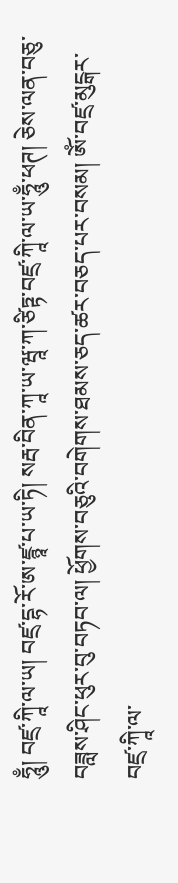ཧཱུྃ། བཛྲ་ཀཱི་ལ་ཡ། བཛྲ་དྷ་རོ་ཨ་ཛྙཱ་པ་ཡ་ཏི། སརྦ་བིན་ཀཱ་ཡ་ཝཱ་ཀ་ཙིཏྟ་བཛྲ་ཀཱི་ལ་ཡ་ཧཱུྃ་ཕཊ། ཅེས་ལན་བཅུ་བཟླས་ཤིང་ཕུར་བུ་བཏབ་ལ། ཕྱོགས་བཅུའི་བགེགས་ཐམས་ཅད་ཚར་བཅད་པར་བསམ། ༀ་བཛྲ་མུངྒར་བཛྲ་ཀཱི་ལ་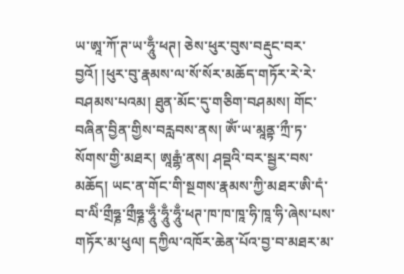ཡ་ཨཱ་ཀོ་ཊ་ཡ་ཧཱུྃ་ཕཊ། ཅེས་ཕུར་བུས་བརྡུང་བར་བྱའོ། །ཕུར་བུ་རྣམས་ལ་སོ་སོར་མཆོད་གཏོར་རེ་རེ་བཤམས་པའམ། ཐུན་མོང་དུ་གཅིག་བཤམས། གོང་བཞིན་བྱིན་གྱིས་བརླབས་ནས། ༀ་ཡ་མཱནྟ་ཀྲྀ་ཏ་སོགས་གྱི་མཐར། ཨཱརྒྷཾ་ནས། ཤབྡའི་བར་སྦྱར་བས་མཆོད། ཡང་ན་གོང་གི་སྔགས་རྣམས་ཀྱི་མཐར་ཨི་དཾ་བ་ལིཾ་གྲྀཧྞ་གྲྀཧྞ་ཧཱུྃ་ཧཱུྃ་ཧཱུྃ་ཕཊ་ཁ་ཁ་ཁཱ་ཧི་ཁཱ་ཧི་ཞེས་པས་གཏོར་མ་ཕུལ། དཀྱིལ་འཁོར་ཆེན་པོའ་བྱ་བ་མཐར་མ་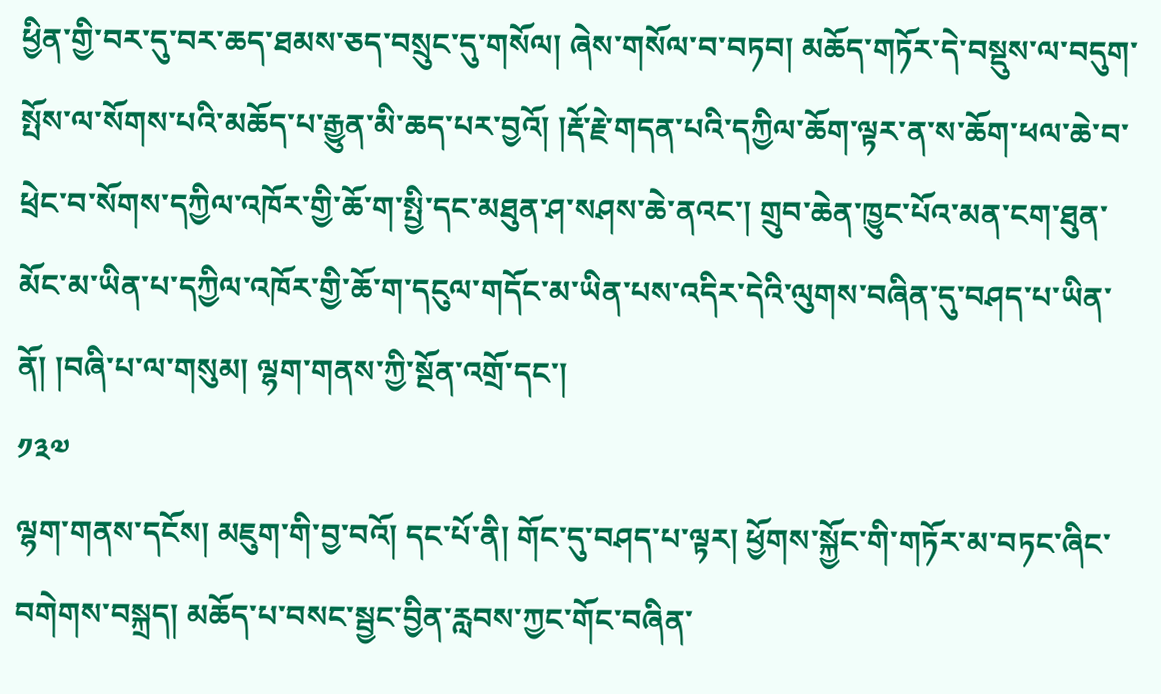ཕྱིན་གྱི་བར་དུ་བར་ཆད་ཐམས་ཅད་བསྲུང་དུ་གསོལ། ཞེས་གསོལ་བ་བཏབ། མཆོད་གཏོར་དེ་བསྡུས་ལ་བདུག་སྤོས་ལ་སོགས་པའི་མཆོད་པ་རྒྱུན་མི་ཆད་པར་བྱའོ། །རྡོ་རྗེ་གདན་པའི་དཀྱིལ་ཆོག་ལྟར་ན་ས་ཆོག་ཕལ་ཆེ་བ་ཕྲེང་བ་སོགས་དཀྱིལ་འཁོར་གྱི་ཆོ་ག་སྤྱི་དང་མཐུན་ཤ་སཤས་ཆེ་ནའང་། གྲུབ་ཆེན་ཁྱུང་པོའ་མན་ངག་ཐུན་མོང་མ་ཡིན་པ་དཀྱིལ་འཁོར་གྱི་ཆོ་ག་དངུལ་གདོང་མ་ཡིན་པས་འདིར་དེའི་ལུགས་བཞིན་དུ་བཤད་པ་ཡིན་ནོ། །བཞི་པ་ལ་གསུམ། ལྷག་གནས་ཀྱི་སྔོན་འགྲོ་དང་།
༡༣༧
ལྷག་གནས་དངོས། མཇུག་གི་བྱ་བའོ། དང་པོ་ནི། གོང་དུ་བཤད་པ་ལྟར། ཕྱོགས་སྐྱོང་གི་གཏོར་མ་བཏང་ཞིང་བགེགས་བསྐྲད། མཆོད་པ་བསང་སྦྱང་བྱིན་རླབས་ཀྱང་གོང་བཞིན་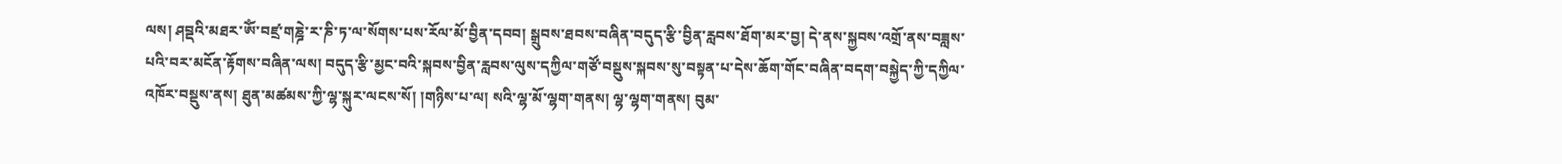ལས། ཤབྡའི་མཐར་ༀ་བཛྲ་གཎྜེ་ར་ཎི་ཏ་ལ་སོགས་པས་རོལ་མོ་བྱིན་དབབ། སྒྲུབས་ཐབས་བཞིན་བདུད་རྩི་བྱིན་རླབས་ཐོག་མར་བྱ། དེ་ནས་སྐྱབས་འགྲོ་ནས་བཟླས་པའི་བར་མངོན་རྟོགས་བཞིན་ལས། བདུད་རྩི་མྱང་བའི་སྐབས་བྱིན་རླབས་ལུས་དཀྱིལ་གཙོ་བསྡུས་སྐབས་སུ་བསྟན་པ་དེས་ཆོག་གོང་བཞིན་བདག་བསྐྱེད་ཀྱི་དཀྱིལ་འཁོར་བསྡུས་ནས། ཐུན་མཚམས་ཀྱི་ལྷ་སྐུར་ལངས་སོ། །གཉིས་པ་ལ། སའི་ལྷ་མོ་ལྷག་གནས། ལྷ་ལྷག་གནས། བུམ་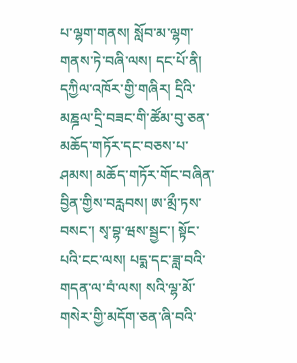པ་ལྷག་གནས། སློབ་མ་ལྷག་གནས་ཏེ་བཞི་ལས། དང་པོ་ནི། དཀྱིལ་འཁོར་གྱི་གཞིར། དྲིའི་མཎྜལ་དྲི་བཟང་གི་ཚོམ་བུ་ཅན་མཆོད་གཏོར་དང་བཅས་པ་ཤམས། མཆོད་གཏོར་གོང་བཞིན་བྱིན་གྱིས་བརླབས། ཨ་མྲྀ་ཏས་བསང་། སྭ་བྷ་ཝས་སྦྱང་། སྟོང་པའི་ངང་ལས། པདྨ་དང་ཟླ་བའི་གདན་ལ་བཾ་ལས། སའི་ལྷ་མོ་གསེར་གྱི་མདོག་ཅན་ཞི་བའི་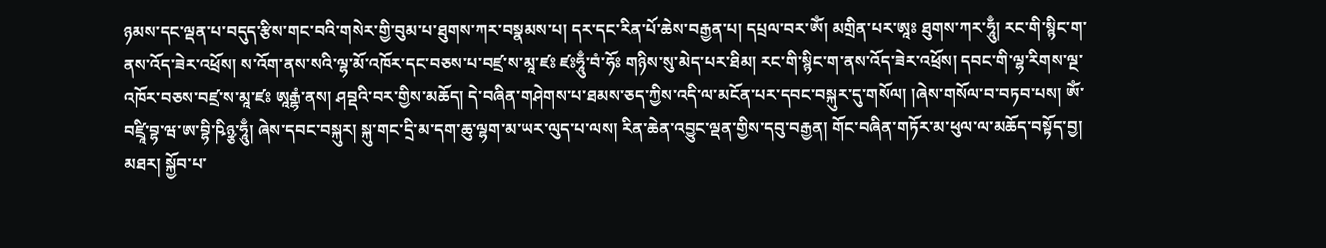ཉམས་དང་ལྡན་པ་བདུད་རྩིས་གང་བའི་གསེར་གྱི་བུམ་པ་ཐུགས་ཀར་བསྣམས་པ། དར་དང་རིན་པོ་ཆེས་བརྒྱན་པ། དཔྲལ་བར་ༀ། མགྲིན་པར་ཨཱཿ ཐུགས་ཀར་ཧཱུྃ། རང་གི་སྙིང་ག་ནས་འོད་ཟེར་འཕྲོས། ས་འོག་ནས་སའི་ལྷ་མོ་འཁོར་དང་བཅས་པ་བཛྲ་ས་མཱ་ཛཿ ཛཿཧཱུྃ་བཾ་ཧོཿ གཉིས་སུ་མེད་པར་ཐིམ། རང་གི་སྙིང་ག་ནས་འོད་ཟེར་འཕྲོས། དབང་གི་ལྷ་རིགས་ལྔ་འཁོར་བཅས་བཛྲ་ས་མཱ་ཛཿ ཨཱརྒྷཾ་ནས། ཤབྡའི་བར་གྱིས་མཆོད། དེ་བཞིན་གཤེགས་པ་ཐམས་ཅད་ཀྱིས་འདི་ལ་མངོན་པར་དབང་བསྐུར་དུ་གསོལ། །ཞེས་གསོལ་བ་བཏབ་པས། ༀ་བཛྲཱི་བྷ་ཝ་ཨ་བྷི་ཥིཉྩ་ཧཱུྃ། ཞེས་དབང་བསྐུར། སྐུ་གང་དྲི་མ་དག་ཆུ་ལྷག་མ་ཡར་ལུད་པ་ལས། རིན་ཆེན་འབྱུང་ལྡན་གྱིས་དབུ་བརྒྱན། གོང་བཞིན་གཏོར་མ་ཕུལ་ལ་མཆོད་བསྟོད་བྱ། མཐར། སྐྱོབ་པ་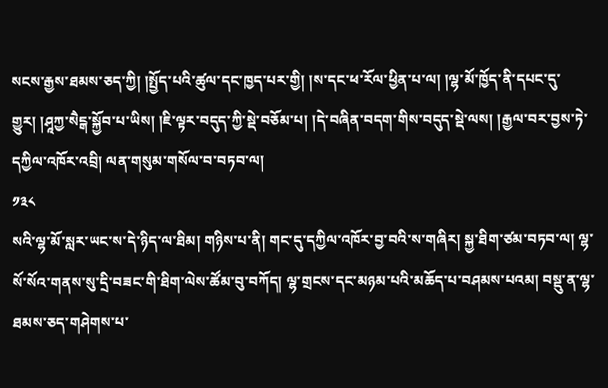སངས་རྒྱས་ཐམས་ཅད་ཀྱི། །སྤྱོད་པའི་ཚུལ་དང་ཁྱད་པར་གྱི། །ས་དང་ཕ་རོལ་ཕྱིན་པ་ལ། །ལྷ་མོ་ཁྱོད་ནི་དཔང་དུ་གྱུར། །ཤཱཀྱ་སཻངྒ་སྐྱོབ་པ་ཡིས། །ཇི་ལྟར་བདུད་ཀྱི་སྡེ་བཅོམ་པ། །དེ་བཞིན་བདག་གིས་བདུད་སྡེ་ལས། །རྒྱལ་བར་བྱས་ཏེ་དཀྱིལ་འཁོར་འབྲི། ལན་གསུམ་གསོལ་བ་བཏབ་ལ།
༡༣༨
སའི་ལྷ་མོ་སླར་ཡང་ས་དེ་ཉིད་ལ་ཐིམ། གཉིས་པ་ནི། གང་དུ་དཀྱིལ་འཁོར་བྱ་བའི་ས་གཞིར། སྐྱ་ཐིག་ཙམ་བཏབ་ལ། ལྷ་སོ་སོའ་གནས་སུ་དྲི་བཟང་གི་ཐིག་ལེས་ཚོམ་བུ་བཀོད། ལྷ་གྲངས་དང་མཉམ་པའི་མཆོད་པ་བཤམས་པའམ། བསྡུ་ན་ལྷ་ཐམས་ཅད་གཤེགས་པ་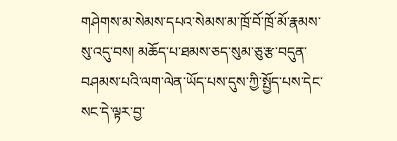གཤེགས་མ་སེམས་དཔའ་སེམས་མ་ཁྲོ་བོ་ཁྲོ་མོ་རྣམས་སུ་འདུ་བས། མཆོད་པ་ཐམས་ཅད་སུམ་ཅུ་རྩ་བདུན་བཤམས་པའི་ལག་ལེན་ཡོད་པས་དུས་ཀྱི་སྤྱོད་པས་དེང་སང་དེ་ལྟར་བྱ་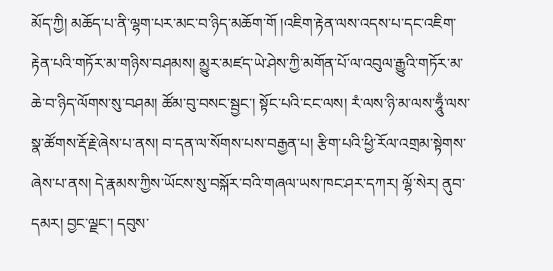མོད་ཀྱི། མཆོད་པ་ནི་ལྷག་པར་མང་བ་ཉིད་མཆོག་གོ །འཇིག་རྟེན་ལས་འདས་པ་དང་འཇིག་རྟེན་པའི་གཏོར་མ་གཉིས་བཤམས། མྱུར་མཛད་ཡེ་ཤེས་ཀྱི་མགོན་པོ་ལ་འབུལ་རྒྱུའི་གཏོར་མ་ཆེ་བ་ཉིད་ལོགས་སུ་བཤམ། ཚོམ་བུ་བསང་སྦྱང་། སྟོང་པའི་ངང་ལས། རཾ་ལས་ཉི་མ་ལས་ཧཱུྃ་ལས་སྣ་ཚོགས་རྡོ་རྗེ་ཞེས་པ་ནས། བ་དན་ལ་སོགས་པས་བརྒྱན་པ། རྩིག་པའི་ཕྱི་རོལ་འགྲམ་སྟེགས་ཞེས་པ་ནས། དེ་རྣམས་ཀྱིས་ཡོངས་སུ་བསྐོར་བའི་གཞལ་ཡས་ཁང་ཤར་དཀར། ལྷོ་སེར། ནུབ་དམར། བྱང་ལྗང་། དབུས་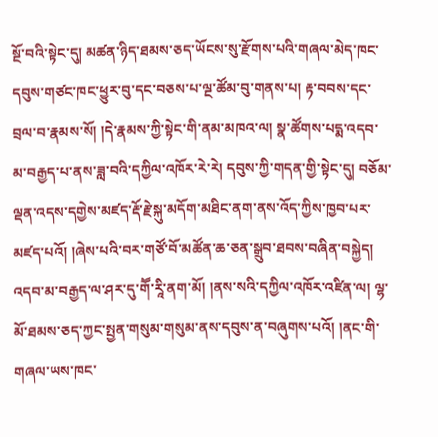སྔོ་བའི་སྟེང་དུ། མཚན་ཉིད་ཐམས་ཅད་ཡོངས་སུ་རྫོགས་པའི་གཞལ་མེད་ཁང་དབུས་གཙང་ཁང་ཕྱུར་བུ་དང་བཅས་པ་ལྔ་ཚོམ་བུ་གནས་པ། རྟ་བབས་དང་བྲལ་བ་རྣམས་སོ། །དེ་རྣམས་ཀྱི་སྟེང་གི་ནམ་མཁའ་ལ། སྣ་ཚོགས་པདྨ་འདབ་མ་བརྒྱད་པ་ནས་ཟླ་བའི་དཀྱིལ་འཁོར་རེ་རེ། དབུས་ཀྱི་གདན་གྱི་སྟེང་དུ། བཅོམ་ལྡན་འདས་དགྱེས་མཛད་རྡོ་རྗེ་སྐུ་མདོག་མཐིང་ནག་ནས་འོད་ཀྱིས་ཁྱབ་པར་མཛད་པའོ། །ཞེས་པའི་བར་གཙོ་བོ་མཚོན་ཆ་ཅན་སྒྲུབ་ཐབས་བཞིན་བསྐྱེད། འདབ་མ་བརྒྱད་ལ་ཤར་དུ་གཽ་རཱི་ནག་མོ། །ནས་སའི་དཀྱིལ་འཁོར་འཛིན་ལ། ལྷ་མོ་ཐམས་ཅད་ཀྱང་སྤྱན་གསུམ་གསུམ་ནས་དབུས་ན་བཞུགས་པའོ། །ནང་གི་གཞལ་ཡས་ཁང་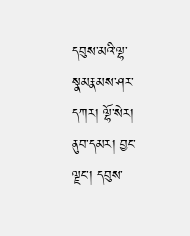དབུས་མའི་ལྷ་སྣམརྣམས་ཤར་དཀར། ལྷོ་སེར། ནུབ་དམར། བྱང་ལྗང་། དབུས་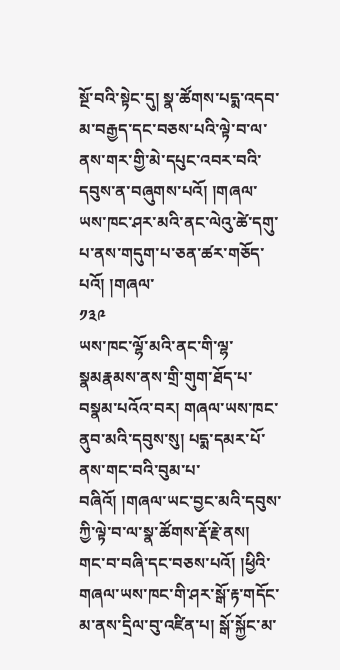སྔོ་བའི་སྟེང་དུ། སྣ་ཚོགས་པདྨ་འདབ་མ་བརྒྱད་དང་བཅས་པའི་ལྟེ་བ་ལ་ནས་གར་གྱི་མེ་དཔུང་འབར་བའི་དབུས་ན་བཞུགས་པའོ། །གཞལ་ཡས་ཁང་ཤར་མའི་ནང་ལེའུ་ཚེ་དགུ་པ་ནས་གདུག་པ་ཅན་ཚར་གཅོད་པའོ། །གཞལ་
༡༣༩
ཡས་ཁང་ལྷོ་མའི་ནང་གི་ལྷ་སྣམརྣམས་ནས་གྲི་གུག་ཐོད་པ་བསྣམ་པའོའ་བར། གཞལ་ཡས་ཁང་ནུབ་མའི་དབུས་སུ། པདྨ་དམར་པོ་ནས་གང་བའི་བུམ་པ་བཞིའོ། །གཞལ་ཡང་བྱང་མའི་དབུས་ཀྱི་ལྟེ་བ་ལ་སྣ་ཚོགས་རྡོ་རྗེ་ནས། གང་བ་བཞི་དང་བཅས་པའོ། །ཕྱིའི་གཞལ་ཡས་ཁང་གི་ཤར་སྒོ་རྟ་གདོང་མ་ནས་དྲིལ་བུ་འཛིན་པ། སྒོ་སྐྱོང་མ་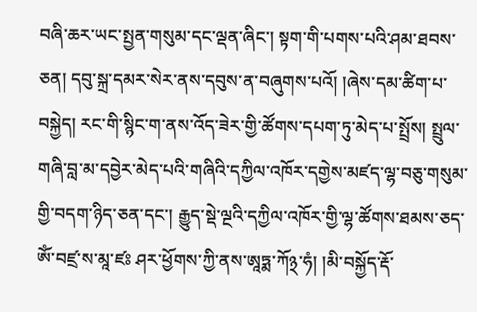བཞི་ཆར་ཡང་སྤྱན་གསུམ་དང་ལྡན་ཞིང་། སྟག་གི་པགས་པའི་ཤམ་ཐབས་ཅན། དབུ་སྐྲ་དམར་སེར་ནས་དབུས་ན་བཞུགས་པའོ། །ཞེས་དམ་ཚིག་པ་བསྐྱེད། རང་གི་སྙིང་ག་ནས་འོད་ཟེར་གྱི་ཚོགས་དཔག་ཏུ་མེད་པ་སྤྲོས། སྤྲུལ་གཞི་བླ་མ་དབྱེར་མེད་པའི་གཞིའི་དཀྱིལ་འཁོར་དགྱེས་མཛད་ལྷ་བཅུ་གསུམ་གྱི་བདག་ཉིད་ཅན་དང་། རྒྱུད་སྡེ་ལྔའི་དཀྱིལ་འཁོར་གྱི་ལྷ་ཚོགས་ཐམས་ཅད་ༀ་བཛྲ་ས་མཱ་ཛཿ ཤར་ཕྱོགས་ཀྱི་ནས་ཨཱཏྨ་ཀོ྅་ཧཾ། །མི་བསྐྱོད་རྡོ་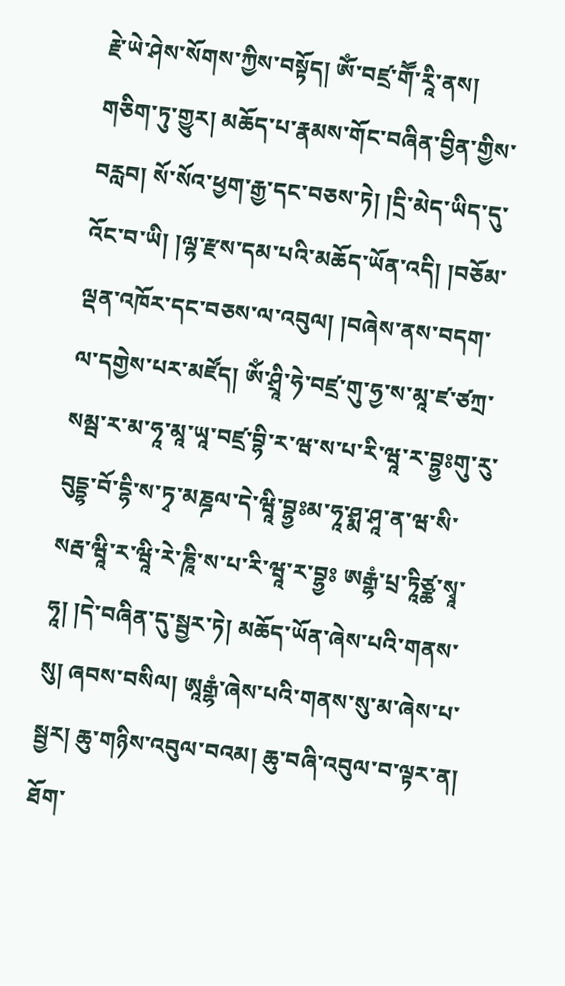རྗེ་ཡེ་ཤེས་སོགས་ཀྱིས་བསྟོད། ༀ་བཛྲ་གཽ་རཱི་ནས། གཅིག་ཏུ་གྱུར། མཆོད་པ་རྣམས་གོང་བཞིན་བྱིན་གྱིས་བརླབ། སོ་སོའ་ཕྱག་རྒྱ་དང་བཅས་ཏེ། །དྲི་མེད་ཡིད་དུ་འོང་བ་ཡི། །ལྷ་རྫས་དམ་པའི་མཆོད་ཡོན་འདི། །བཅོམ་ལྡན་འཁོར་དང་བཅས་ལ་འབུལ། །བཞེས་ནས་བདག་ལ་དགྱེས་པར་མཛོད། ༀ་ཤྲཱི་ཧེ་བཛྲ་གུ་ཧྱ་ས་མཱ་ཛ་ཙཀྲ་སམྦ་ར་མ་ཧཱ་མཱ་ཡཱ་བཛྲ་བྷི་ར་ཝ་ས་པ་རི་ཝཱ་ར་བྷྱཿགུ་རུ་བུདྡྷ་བོ་དྷི་ས་ཏྭ་མཎྜལ་དེ་ཝཱི་བྷྱཿམ་ཧཱ་ཤྨ་ཤཱ་ན་ཝ་སི་སརྦ་ཝཱི་ར་ཝཱི་རེ་ཎཱི་ས་པ་རི་ཝཱ་ར་བྷྱཿ ཨརྒྷཾ་པྲ་ཏཱིཙྪ་སྭཱ་ཧཱ། །དེ་བཞིན་དུ་སྦྱར་ཏེ། མཆོད་ཡོན་ཞེས་པའི་གནས་སུ། ཞབས་བསིལ། ཨཱརྒྷཾ་ཞེས་པའི་གནས་སུ་མ་ཞེས་པ་སྦྱར། ཆུ་གཉིས་འབུལ་བའམ། ཆུ་བཞི་འབུལ་བ་ལྟར་ན། ཐོག་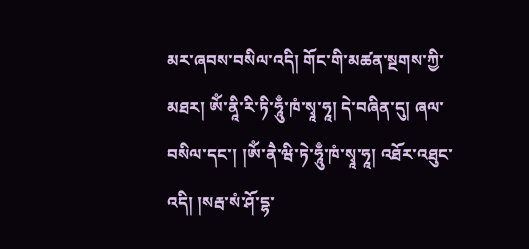མར་ཞབས་བསིལ་འདི། གོང་གི་མཚན་སྔགས་ཀྱི་མཐར། ༀ་ནཱི་རི་ཏི་ཧཱུྃ་ཁཾ་སྭཱ་ཧཱ། དེ་བཞིན་དུ། ཞལ་བསིལ་དང་། །ༀ་ནཻ་ཝི་ཏེ་ཧཱུྃ་ཁཾ་སྭཱ་ཧཱ། འཐོར་འཐུང་འདི། །སརྦ་སཾ་ཤོ་དྷ་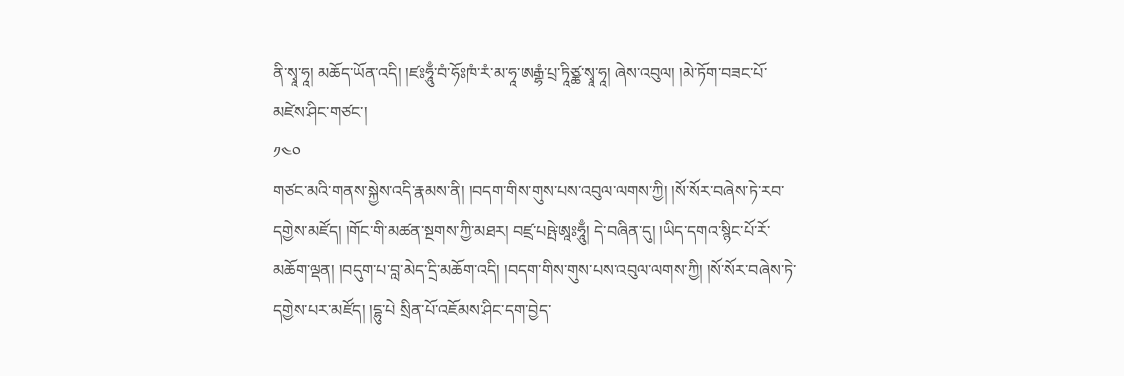ནི་སྭཱ་ཧཱ། མཆོད་ཡོན་འདི། །ཛཿཧཱུྃ་བཾ་ཧོཿཁཾ་རཾ་མ་ཧཱ་ཨརྒྷཾ་པྲ་ཏཱིཙྪ་སྭཱ་ཧཱ། ཞེས་འབུལ། །མེ་ཏོག་བཟང་པོ་མཛེས་ཤིང་གཙང་།
༡༤༠
གཙང་མའི་གནས་སྐྱེས་འདི་རྣམས་ནི། །བདག་གིས་གུས་པས་འབུལ་ལགས་ཀྱི། །སོ་སོར་བཞེས་ཏེ་རབ་དགྱེས་མཛོད། །གོང་གི་མཚན་སྔགས་ཀྱི་མཐར། བཛྲ་པཥྤེ་ཨཱཿཧཱུྃ། དེ་བཞིན་དུ། །ཡིད་དགའ་སྙིང་པོ་རོ་མཆོག་ལྡན། །བདུག་པ་བླ་མེད་དྲི་མཆོག་འདི། །བདག་གིས་གུས་པས་འབུལ་ལགས་ཀྱི། །སོ་སོར་བཞེས་ཏེ་དགྱེས་པར་མཛོད། །དྷུ་པེ སྲིན་པོ་འཇོམས་ཤིང་དག་བྱེད་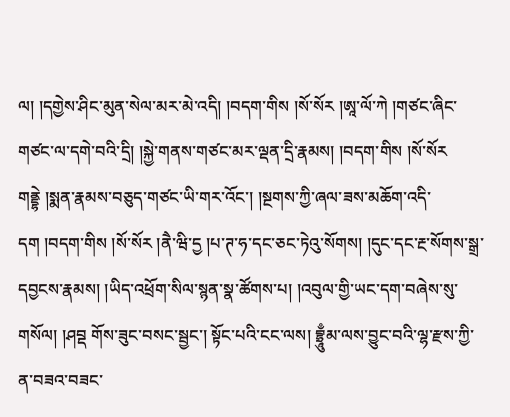ལ། །དགྱེས་ཤིང་མུན་སེལ་མར་མེ་འདི། །བདག་གིས །སོ་སོར །ཨཱ་ལོ་ཀེ །གཙང་ཞིང་གཙང་ལ་དགེ་བའི་དྲི། །སྐྱེ་གནས་གཙང་མར་ལྡན་དྲི་རྣམས། །བདག་གིས །སོ་སོར གནྡྷེ །སྨན་རྣམས་བཅུད་གཙང་ཡི་གར་འོང་། །སྔགས་ཀྱི་ཞལ་ཟས་མཆོག་འདི་དག །བདག་གིས །སོ་སོར །ནཻ་ཝི་དྱ །པ་ཊ་ཧ་དང་ཅང་ཏེའུ་སོགས། །དུང་དང་རྔ་སོགས་སྒྲ་དབྱངས་རྣམས། །ཡིད་འཕྲོག་སིལ་སྙན་སྣ་ཚོགས་པ། །འབུལ་གྱི་ཡང་དག་བཞེས་སུ་གསོལ། །ཤབྡ གོས་ཟུང་བསང་སྦྱང་། སྟོང་པའི་ངང་ལས། བྷྲཱུྃམ་ལས་བྱུང་བའི་ལྷ་རྫས་ཀྱི་ན་བཟའ་བཟང་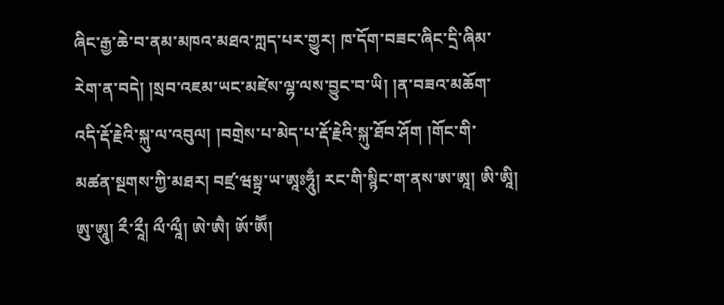ཞིང་རྒྱ་ཆེ་བ་ནམ་མཁའ་མཐའ་ཀླད་པར་གྱུར། ཁ་དོག་བཟང་ཞིང་དྲི་ཞིམ་རེག་ན་བདེ། །སྲབ་འཇམ་ཡང་མཛེས་ལྷ་ལས་བྱུང་བ་ཡི། །ན་བཟའ་མཆོག་འདི་རྡོ་རྗེའི་སྐུ་ལ་འབུལ། །བགྲེས་པ་མེད་པ་རྡོ་རྗེའི་སྐུ་ཐོབ་ཤོག །གོང་གི་མཚན་སྔགས་ཀྱི་མཐར། བཛྲ་ཝསྟྲ་ཡ་ཨཱཿཧཱུྃ། རང་གི་སྙིང་ག་ནས་ཨ་ཨཱ། ཨི་ཨཱི། ཨུ་ཨཱུ། རྀ་རཱྀ། ལྀ་ལཱྀ། ཨེ་ཨཻ། ཨོ་ཨཽ།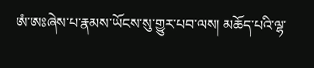ཨཾ་ཨཿཞེས་པ་རྣམས་ཡོངས་སུ་གྱུར་པབ་ལས། མཆོད་པའི་ལྷ་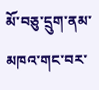མོ་བཅུ་དྲུག་ནམ་མཁའ་གང་བར་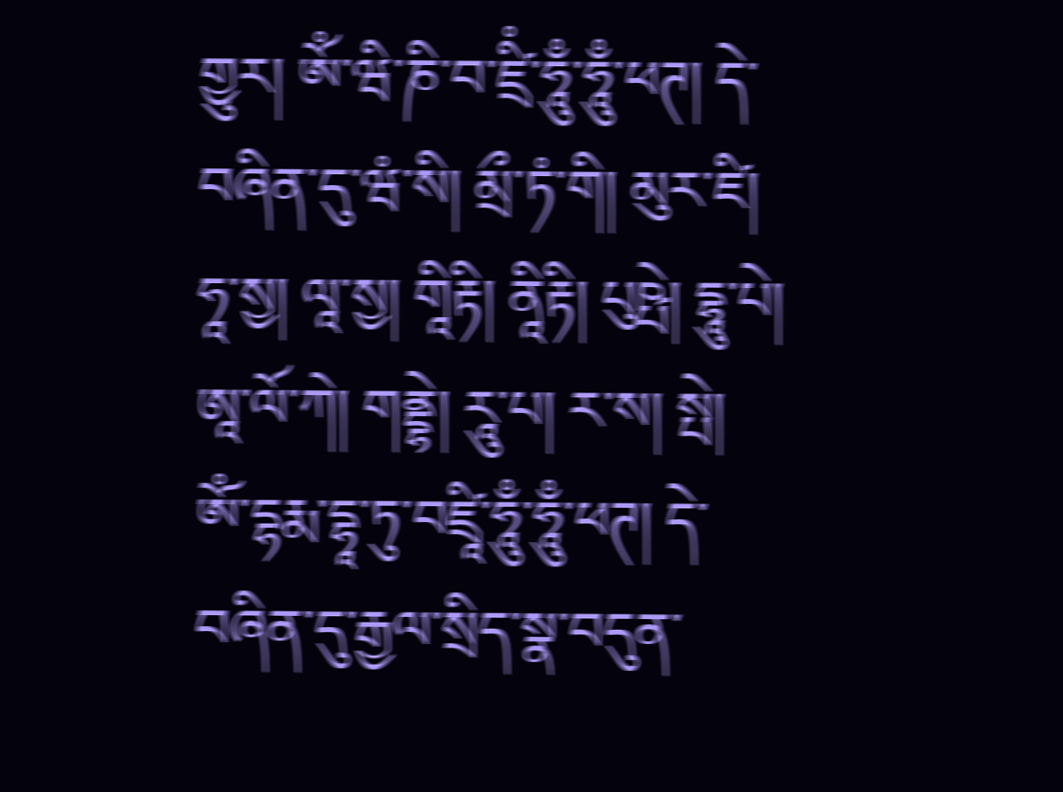གྱུར། ༀ་ཝི་ཎི་བ་ཛྲིཾ་ཧཱུྃ་ཧཱུྃ་ཕཊ། དེ་བཞིན་དུ་ཝཾ་སི། མྲྀ་ཏཾ་གི། མུར་ཛི། ཧཱ་སྱ། ལཱ་སྱ། གཱིརྟི། ནཱིརྟི། པུཥྤེ། དྷཱུ་པེ། ཨཱ་ལོ་ཀེ། གནྡྷེ། རཱུ་པ། ར་ས། སྤེ། ༀ་དྷརྨ་དྷཱ་ཏུ་བཛྲཱི་ཧཱུྃ་ཧཱུྃ་ཕཊ། དེ་བཞིན་དུ་རྒྱལ་སྲིད་སྣ་བདུན་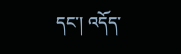དང་། འདོད་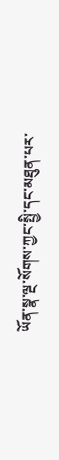ཡོན་སྣ་ལྔ་སོགས་ཀྱང་སྤྱི་དང་མཐུན་པར་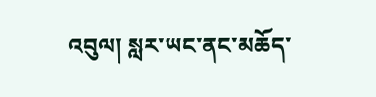འབུལ། སླར་ཡང་ནང་མཆོད་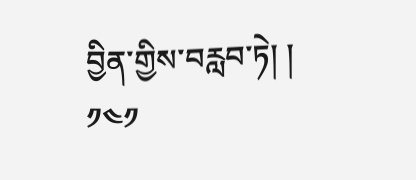བྱིན་གྱིས་བརླབ་ཏེ། །
༡༤༡